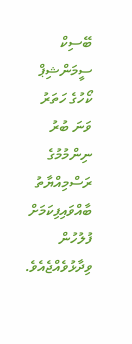ބޭސިކް ސީމަންޝިޕް ކޯހުގެ ހަތަރު ވަނަ ބުރު ނިންމުމުގެ ރަސްމިއްޔާތު ބާއްވައިފިކަމަށް ފުލުހުން ވިދާޅުވެއްޖެއެވެ.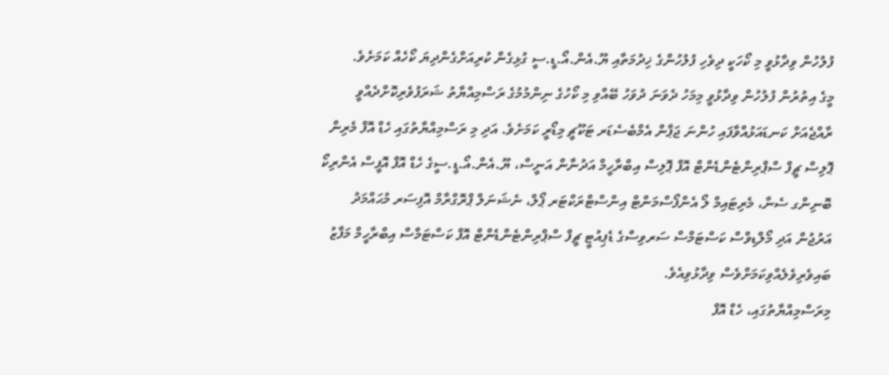ފުލުހުން ވިދާޅުވީ މި ކޯހަކީ ދިވެހި ފުލުހުންގެ ޚިދުމަތާއި ޔޫ.އެން.އޯ.ޑީ.ސީ ގުޅިގެން ކުރިއަށްގެންދިޔަ ކޯހެއް ކަމަށެވެ.
މީގެ އިތުރުން ފުލުހުން ވިދާޅުވީ މިމަހު ދެވަނަ ދުވަހު ބޭއްވި މި ކޯހުގެ ނިންމުމުގެ ރަސްމިއްޔާތު ޝަރަފުވެރިކޮށްދެއްވީ ރާއްޖެއަށް ކަނޑައަޅުއްވާފައި ހުންނަ ޖަޕާން އެމްބެސެޑަރ ޓަކޫޗީ މިޑޯރީ ކަމަށެވެ. އަދި މި ރަސްމިއްޔާތުގައި ހެޑް އޮފް މެރިން ޕޮލިސް ޗީފް ސްޕްރިންޓެންޑެންޓް އޮފް ޕޮލިސް އިބްރާހީމް އަދުނާން އަނީސް، ޔޫ.އެން.އޯ.ޑީ.ސީގެ ހެޑް އޮފް އޮފީސް އެންރިކޯ ބޮނިންގ ސެނާ، މެރިޓައިމް ލޯ އެންފޯސްމަންޓް އިންސްޓްރަކްޓަރ ޕޯލް، ނެޝަނަލް ޕްރޮގްރާމް އޮފިސަރ މުޙައްމަދު އަރުޖުން އަދި މޯލްޑިވްސް ކަސްޓަމްސް ސަރވިސްގެ ޑެޕިއުޓީ ޗީފް ސްޕްރިންޓެންޑެންޓް އޮފް ކަސްޓަމްސް އިބްރާހީމް މަފާޒު ބައިވެރިވެލެއްވިކަމަށްވެސް ވިދާޅުވިއެވެ.
މިރަސްމިއްޔާތުގައި، ހެޑް އޮފް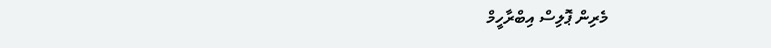މެރިން ޕޮލިސް އިބްރާހީމް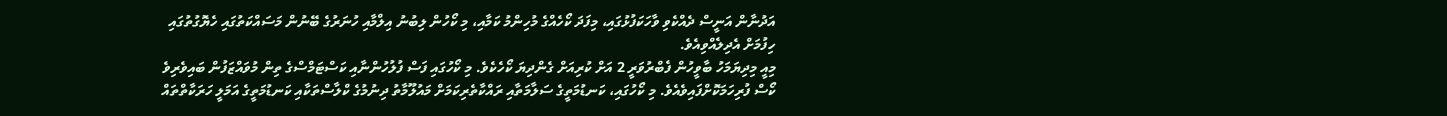އަދުނާން އަނީސް ދެއްކެވި ވާހަކަފުޅުގައި، މިފަދަ ކޯހެއްގެ މުހިންމު ކަމާއި، މި ކޯހުން ލިބުނު އިލްމާއި ހުނަރުގެ ބޭނުން މަސައްކަތުގައި ހެޔޮގުތުގައި ހިފުމަށް އެދިލެއްވިއެވެ.
މިއީ މިދިޔަމަހު ބާވީހުން ފެބްރުވަރީ 2 އަށް ކުރިއަށް ގެންދިޔަ ކޯހެކެވެ. މި ކޯހުގައި ފަސް ފުލުހުންނާއި ކަސްޓަމްސްގެ ތިން މުވައްޒަފުން ބައިވެރިވެ ކޯސް ފުރިހަމަކޮށްފައިވެއެވެ. މި ކޯހުގައި، ކަނޑުމަތީގެ ސަލާމަތާއި ރައްކާތެރިކަމަށް މައުލޫމާތު ދިނުމުގެ ކްލާސްތަކާއި ކަނޑުމަތީގެ އަމަލީ ހަރަކާތްތައް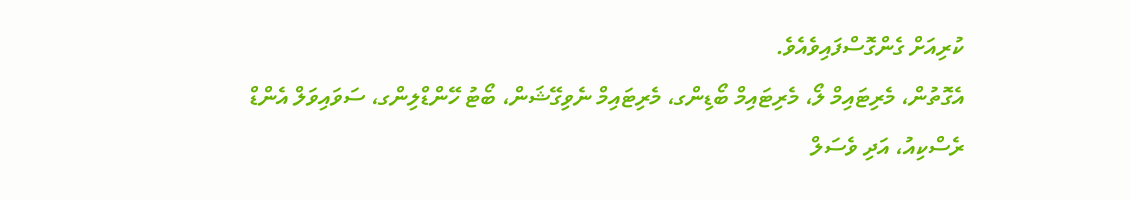ކުރިއަށް ގެންގޮސްފައިވެއެވެ.
އެގޮތުން، މެރިޓައިމް ލޯ، މެރިޓައިމް ބޯޑިންގ، މެރިޓައިމް ނެވިގޭޝަން، ބޯޓު ހޭންޑްލިންގ، ސަވައިވަލް އެންޑް ރެސްކިއު، އަދި ވެސަލް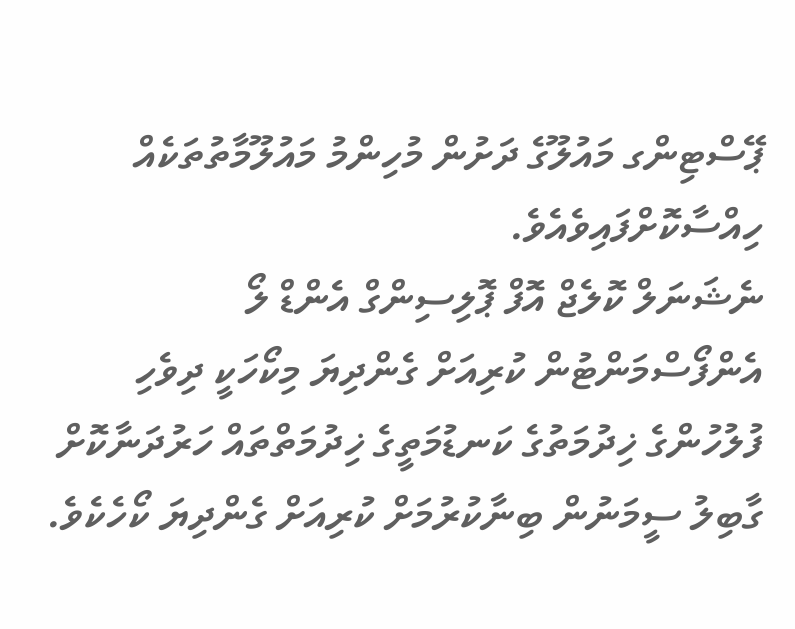ޕޭސްޓިންގ މައުލޫގެ ދަށުން މުހިންމު މައުލޫމާތުތަކެއް ހިއްސާކޮށްފައިވެއެވެ.
ނެޝަނަލް ކޮލެޖް އޮފް ޕޮލިސިންގް އެންޑް ލޯ އެންފޯސްމަންޓުން ކުރިއަށް ގެންދިޔަ މިކޯހަކީ ދިވެހި ފުލުހުންގެ ޚިދުމަތުގެ ކަނޑުމަތީގެ ޚިދުމަތްތައް ހަރުދަނާކޮށް ގާބިލު ސީމަނުން ބިނާކުރުމަށް ކުރިއަށް ގެންދިޔަ ކޯހެކެވެ.